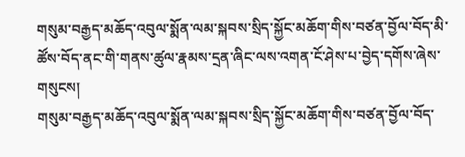གསུམ་བརྒྱད་མཆོད་འབུལ་སྨོན་ལམ་སྐབས་སྲིད་སྐྱོང་མཆོག་གིས་བཙན་བྱོལ་བོད་མི་ཚོས་བོད་ནང་གི་གནས་ཚུལ་རྣམས་དྲན་ཞིང་ལས་འགན་ངོ་ཤེས་པ་བྱེད་དགོས་ཞེས་གསུངས།
གསུམ་བརྒྱད་མཆོད་འབུལ་སྨོན་ལམ་སྐབས་སྲིད་སྐྱོང་མཆོག་གིས་བཙན་བྱོལ་བོད་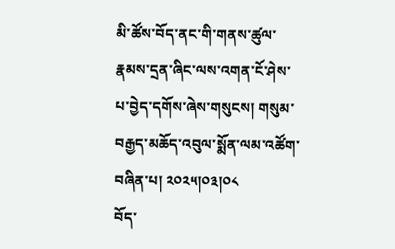མི་ཚོས་བོད་ནང་གི་གནས་ཚུལ་རྣམས་དྲན་ཞིང་ལས་འགན་ངོ་ཤེས་པ་བྱེད་དགོས་ཞེས་གསུངས། གསུམ་བརྒྱད་མཆོད་འབུལ་སྨོན་ལམ་འཚོག་བཞིན་པ། ༢༠༢༥།༠༣།༠༨
བོད་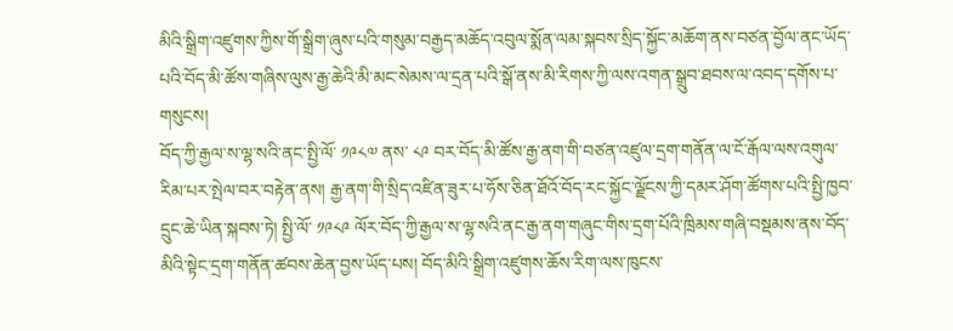མིའི་སྒྲིག་འཛུགས་ཀྱིས་གོ་སྒྲིག་ཞུས་པའི་གསུམ་བརྒྱད་མཆོད་འབུལ་སྨོན་ལམ་སྐབས་སྲིད་སྐྱོང་མཆོག་ནས་བཙན་བྱོལ་ནང་ཡོད་པའི་བོད་མི་ཚོས་གཞིས་ལུས་རྒྱ་ཆེའི་མི་མང་སེམས་ལ་དྲན་པའི་སྒོ་ནས་མི་རིགས་ཀྱི་ལས་འགན་སྒྲུབ་ཐབས་ལ་འབད་དགོས་པ་གསུངས།
བོད་ཀྱི་རྒྱལ་ས་ལྷ་སའི་ནང་སྤྱི་ལོ་ ༡༩༨༧ ནས་ ༨༩ བར་བོད་མི་ཚོས་རྒྱ་ནག་གི་བཙན་འཛུལ་དྲག་གནོན་ལ་ངོ་རྒོལ་ལས་འགུལ་རིམ་པར་སྤེལ་བར་བརྟེན་ནས། རྒྱ་ནག་གི་སྲིད་འཛིན་ཟུར་པ་ཧོས་ཅིན་ཐོའོ་བོད་རང་སྐྱོང་ལྗོངས་ཀྱི་དམར་ཤོག་ཚོགས་པའི་སྤྱི་ཁྱབ་དྲུང་ཆེ་ཡིན་སྐབས་ཏེ། སྤྱི་ལོ་ ༡༩༨༩ ལོར་བོད་ཀྱི་རྒྱལ་ས་ལྷ་སའི་ནང་རྒྱ་ནག་གཞུང་གིས་དྲག་པོའི་ཁྲིམས་གཞི་བསྡམས་ནས་བོད་མིའི་སྟེང་དྲག་གནོན་ཚབས་ཆེན་བྱས་ཡོད་པས། བོད་མིའི་སྒྲིག་འཛུགས་ཆོས་རིག་ལས་ཁུངས་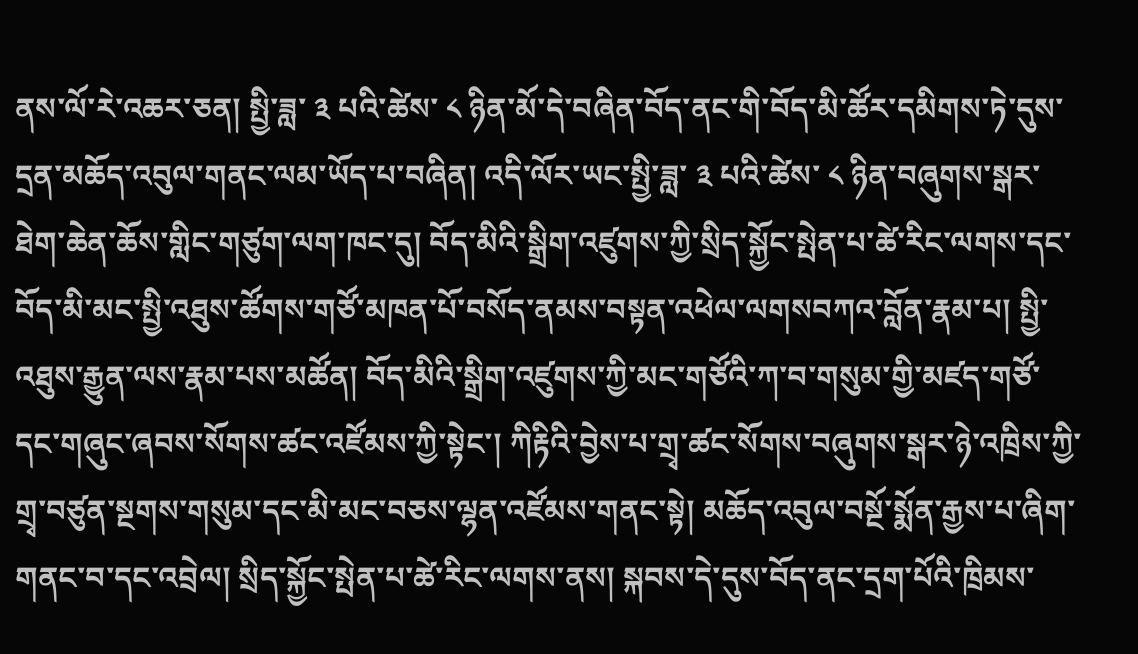ནས་ལོ་རེ་འཆར་ཅན། སྤྱི་ཟླ་ ༣ པའི་ཚེས་ ༨ ཉིན་མོ་དེ་བཞིན་བོད་ནང་གི་བོད་མི་ཚོར་དམིགས་ཏེ་དུས་དྲན་མཆོད་འབུལ་གནང་ལམ་ཡོད་པ་བཞིན། འདི་ལོར་ཡང་སྤྱི་ཟླ་ ༣ པའི་ཚེས་ ༨ ཉིན་བཞུགས་སྒར་ཐེག་ཆེན་ཆོས་གླིང་གཙུག་ལག་ཁང་དུ། བོད་མིའི་སྒྲིག་འཛུགས་ཀྱི་སྲིད་སྐྱོང་སྤེན་པ་ཚེ་རིང་ལགས་དང་བོད་མི་མང་སྤྱི་འཐུས་ཚོགས་གཙོ་མཁན་པོ་བསོད་ནམས་བསྟན་འཕེལ་ལགསབཀའ་བློན་རྣམ་པ། སྤྱི་འཐུས་རྒྱུན་ལས་རྣམ་པས་མཚོན། བོད་མིའི་སྒྲིག་འཛུགས་ཀྱི་མང་གཙོའི་ཀ་བ་གསུམ་གྱི་མཛད་གཙོ་དང་གཞུང་ཞབས་སོགས་ཚང་འཛོམས་ཀྱི་སྟེང་། ཀིརྟིའི་བྱེས་པ་གྲྭ་ཚང་སོགས་བཞུགས་སྒར་ཉེ་འཁྲིས་ཀྱི་གྲྭ་བཙུན་སྔགས་གསུམ་དང་མི་མང་བཅས་ལྷན་འཛོམས་གནང་སྟེ། མཆོད་འབུལ་བསྔོ་སྨོན་རྒྱས་པ་ཞིག་གནང་བ་དང་འབྲེལ། སྲིད་སྐྱོང་སྤེན་པ་ཚེ་རིང་ལགས་ནས། སྐབས་དེ་དུས་བོད་ནང་དྲག་པོའི་ཁྲིམས་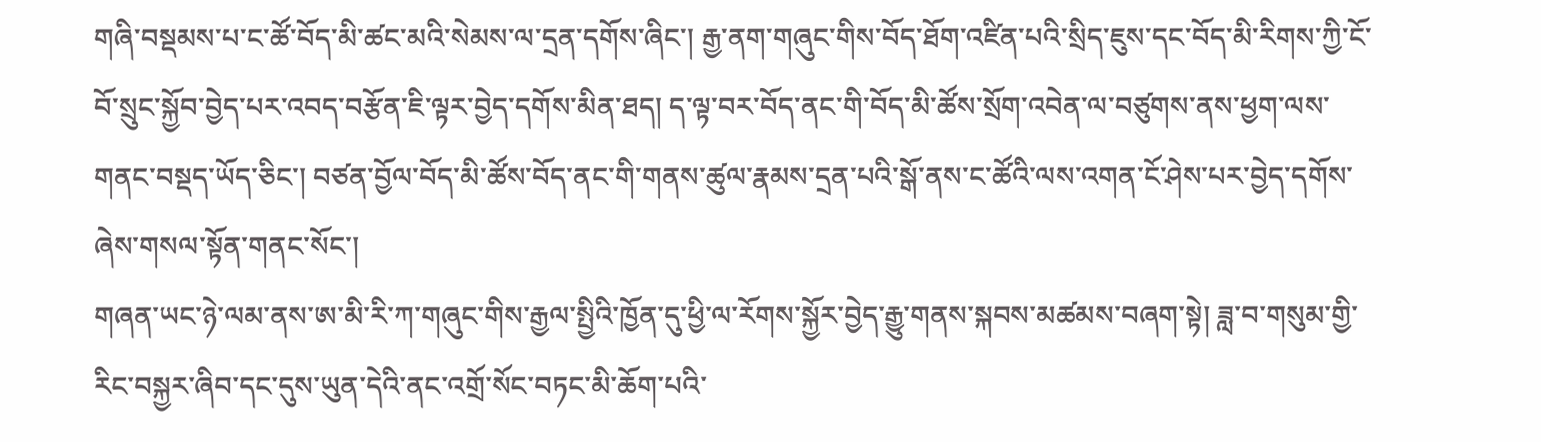གཞི་བསྡམས་པ་ང་ཚོ་བོད་མི་ཚང་མའི་སེམས་ལ་དྲན་དགོས་ཞིང་། རྒྱ་ནག་གཞུང་གིས་བོད་ཐོག་འཛིན་པའི་སྲིད་ཇུས་དང་བོད་མི་རིགས་ཀྱི་ངོ་བོ་སྲུང་སྐྱོབ་བྱེད་པར་འབད་བརྩོན་ཇི་ལྟར་བྱེད་དགོས་མིན་ཐད། ད་ལྟ་བར་བོད་ནང་གི་བོད་མི་ཚོས་སྲོག་འབེན་ལ་བཙུགས་ནས་ཕྱག་ལས་གནང་བསྡད་ཡོད་ཅིང་། བཙན་བྱོལ་བོད་མི་ཚོས་བོད་ནང་གི་གནས་ཚུལ་རྣམས་དྲན་པའི་སྒོ་ནས་ང་ཚོའི་ལས་འགན་ངོ་ཤེས་པར་བྱེད་དགོས་ཞེས་གསལ་སྟོན་གནང་སོང་།
གཞན་ཡང་ཉེ་ལམ་ནས་ཨ་མི་རི་ཀ་གཞུང་གིས་རྒྱལ་སྤྱིའི་ཁྱོན་དུ་ཕྱི་ལ་རོགས་སྐྱོར་བྱེད་རྒྱུ་གནས་སྐབས་མཚམས་བཞག་སྟེ། ཟླ་བ་གསུམ་གྱི་རིང་བསྐྱར་ཞིབ་དང་དུས་ཡུན་དེའི་ནང་འགྲོ་སོང་བཏང་མི་ཆོག་པའི་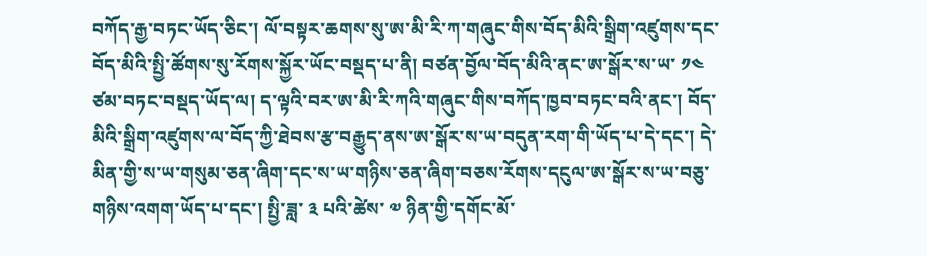བཀོད་རྒྱ་བཏང་ཡོད་ཅིང་། ལོ་བསྟར་ཆགས་སུ་ཨ་མི་རི་ཀ་གཞུང་གིས་བོད་མིའི་སྒྲིག་འཛུགས་དང་བོད་མིའི་སྤྱི་ཚོགས་སུ་རོགས་སྐྱོར་ཡོང་བསྡད་པ་ནི། བཙན་བྱོལ་བོད་མིའི་ནང་ཨ་སྒོར་ས་ཡ་ ༡༤ ཙམ་བཏང་བསྡད་ཡོད་ལ། ད་ལྟའི་བར་ཨ་མི་རི་ཀའི་གཞུང་གིས་བཀོད་ཁྱབ་བཏང་བའི་ནང་། བོད་མིའི་སྒྲིག་འཛུགས་ལ་བོད་ཀྱི་ཐེབས་རྩ་བརྒྱུད་ནས་ཨ་སྒོར་ས་ཡ་བདུན་རག་གི་ཡོད་པ་དེ་དང་། དེ་མིན་གྱི་ས་ཡ་གསུམ་ཅན་ཞིག་དང་ས་ཡ་གཉིས་ཅན་ཞིག་བཅས་རོགས་དངུལ་ཨ་སྒོར་ས་ཡ་བཅུ་གཉིས་འགག་ཡོད་པ་དང་། སྤྱི་ཟླ་ ༣ པའི་ཚེས་ ༧ ཉིན་གྱི་དགོང་མོ་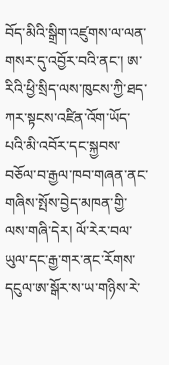བོད་མིའི་སྒྲིག་འཛུགས་ལ་ལན་གསར་དུ་འབྱོར་བའི་ནང་། ཨ་རིའི་ཕྱི་སྲིད་ལས་ཁུངས་ཀྱི་ཐད་ཀར་སྟངས་འཛིན་འོག་ཡོད་པའི་མི་འབོར་དང་སྐྱབས་བཅོལ་བ་རྒྱལ་ཁབ་གཞན་ནང་གཞིས་སྤོས་བྱེད་མཁན་གྱི་ལས་གཞི་དེར། ལོ་རེར་བལ་ཡུལ་དང་རྒྱ་གར་ནང་རོགས་དངུལ་ཨ་སྒོར་ས་ཡ་གཉིས་རེ་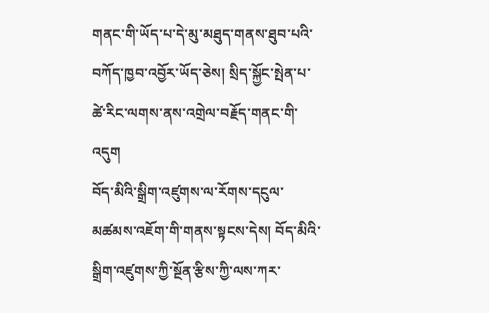གནང་གི་ཡོད་པ་དེ་མུ་མཐུད་གནས་ཐུབ་པའི་བཀོད་ཁྱབ་འབྱོར་ཡོད་ཅེས། སྲིད་སྐྱོང་སྤེན་པ་ཚེ་རིང་ལགས་ནས་འགྲེལ་བརྗོད་གནང་གི་འདུག
བོད་མིའི་སྒྲིག་འཛུགས་ལ་རོགས་དངུལ་མཚམས་འཇོག་གི་གནས་སྟངས་དེས། བོད་མིའི་སྒྲིག་འཛུགས་ཀྱི་སྔོན་རྩིས་ཀྱི་ལས་ཀར་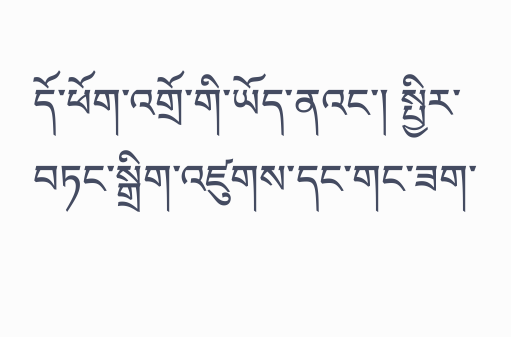དོ་ཕོག་འགྲོ་གི་ཡོད་ནའང་། སྤྱིར་བཏང་སྒྲིག་འཛུགས་དང་གང་ཟག་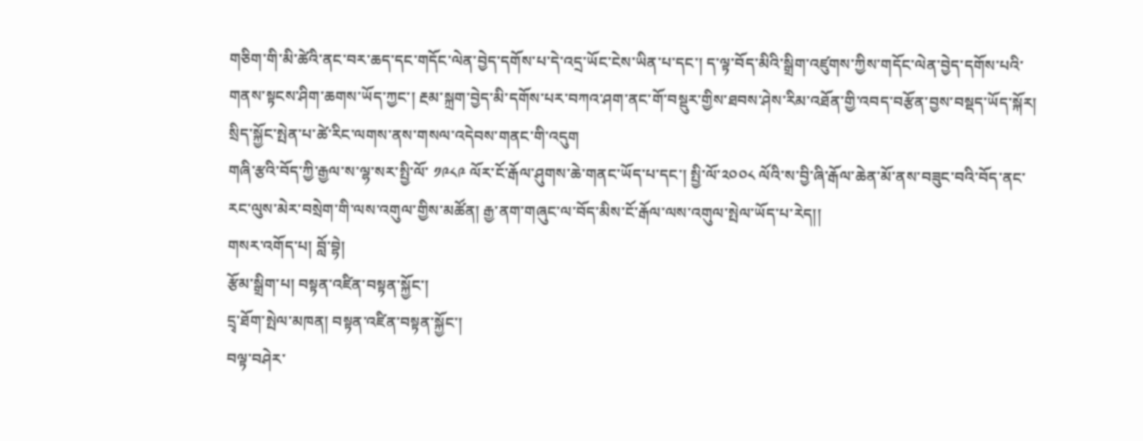གཅིག་གི་མི་ཚེའི་ནང་བར་ཆད་དང་གདོང་ལེན་བྱེད་དགོས་པ་དེ་འདྲ་ཡོང་ངེས་ཡིན་པ་དང་། ད་ལྟ་བོད་མིའི་སྒྲིག་འཛུགས་ཀྱིས་གདོང་ལེན་བྱེད་དགོས་པའི་གནས་སྟངས་ཤིག་ཆགས་ཡོད་ཀྱང་། རྔམ་སྐྲག་བྱེད་མི་དགོས་པར་བཀའ་ཤག་ནང་གོ་བསྡུར་གྱིས་ཐབས་ཤེས་རིམ་འཐོན་གྱི་འབད་བརྩོན་བྱས་བསྡད་ཡོད་སྐོར། སྲིད་སྐྱོང་སྤེན་པ་ཚེ་རིང་ལགས་ནས་གསལ་འདེབས་གནང་གི་འདུག
གཞི་རྩའི་བོད་ཀྱི་རྒྱལ་ས་ལྷ་སར་སྤྱི་ལོ་ ༡༩༨༩ ལོར་ངོ་རྒོལ་ཤུགས་ཆེ་གནང་ཡོད་པ་དང་། སྤྱི་ལོ་༢༠༠༨ ལོའི་ས་བྱི་ཞི་རྒོལ་ཆེན་མོ་ནས་བཟུང་བའི་བོད་ནང་རང་ལུས་མེར་བསྲེག་གི་ལས་འགུལ་གྱིས་མཚོན། རྒྱ་ནག་གཞུང་ལ་བོད་མིས་ངོ་རྒོལ་ལས་འགུལ་སྤེལ་ཡོད་པ་རེད།།
གསར་འགོད་པ། བློ་བྷེ།
རྩོམ་སྒྲིག་པ། བསྟན་འཛིན་བསྟན་སྐྱོང་།
དྲྭ་ཐོག་སྤེལ་མཁན། བསྟན་འཛིན་བསྟན་སྐྱོང་།
བལྟ་བཤེར་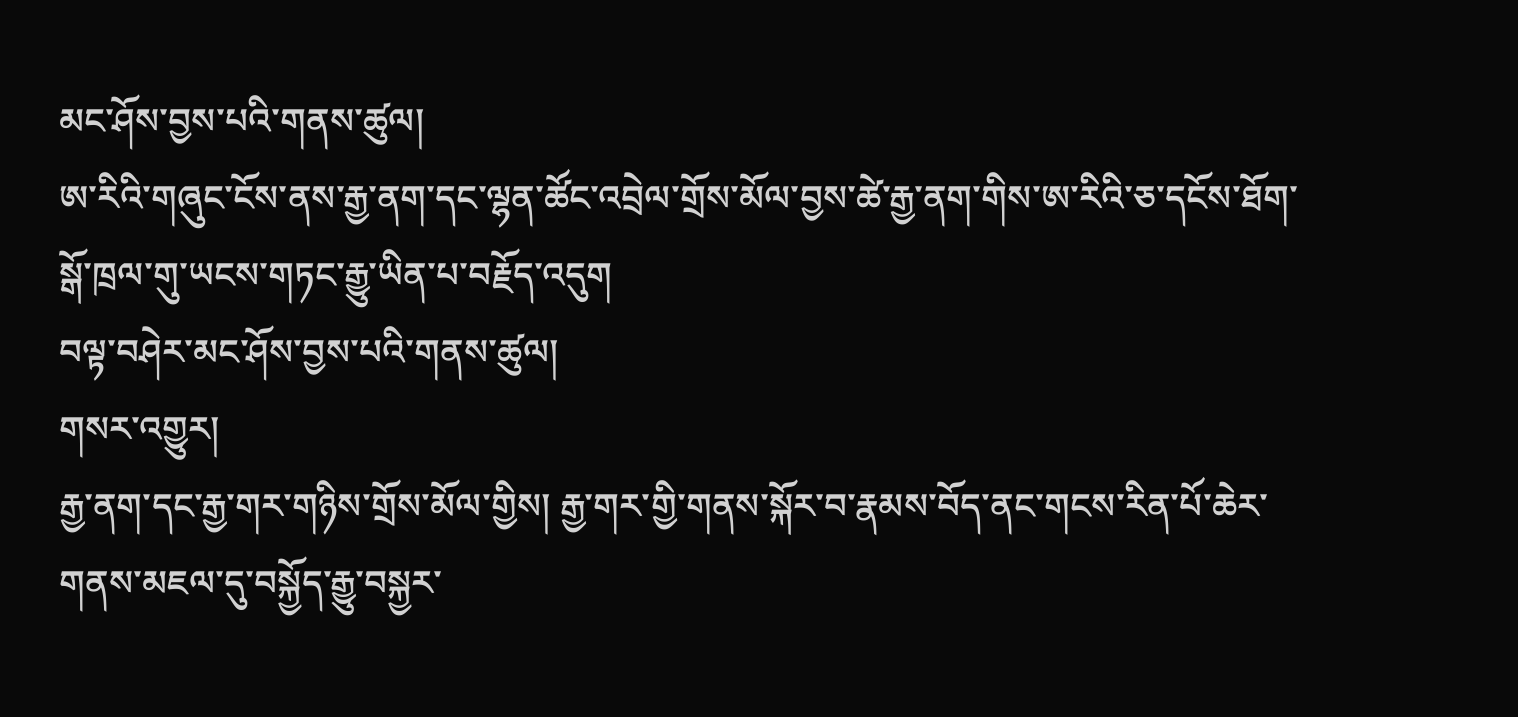མང་ཤོས་བྱས་པའི་གནས་ཚུལ།
ཨ་རིའི་གཞུང་ངོས་ནས་རྒྱ་ནག་དང་ལྷན་ཚོང་འབྲེལ་གྲོས་མོལ་བྱས་ཚེ་རྒྱ་ནག་གིས་ཨ་རིའི་ཅ་དངོས་ཐོག་སྒོ་ཁྲལ་གུ་ཡངས་གཏང་རྒྱུ་ཡིན་པ་བརྗོད་འདུག
བལྟ་བཤེར་མང་ཤོས་བྱས་པའི་གནས་ཚུལ།
གསར་འགྱུར།
རྒྱ་ནག་དང་རྒྱ་གར་གཉིས་གྲོས་མོལ་གྱིས། རྒྱ་གར་གྱི་གནས་སྐོར་བ་རྣམས་བོད་ནང་གངས་རིན་པོ་ཆེར་གནས་མཇལ་དུ་བསྐྱོད་རྒྱུ་བསྐྱར་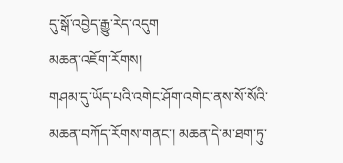དུ་སྒོ་འབྱེད་རྒྱུ་རེད་འདུག
མཆན་འཇོག་རོགས།
གཤམ་དུ་ཡོད་པའི་འགེང་ཤོག་འགེང་ནས་སོ་སོའི་མཆན་བཀོད་རོགས་གནང་། མཆན་དེ་མ་ཐག་ཏུ་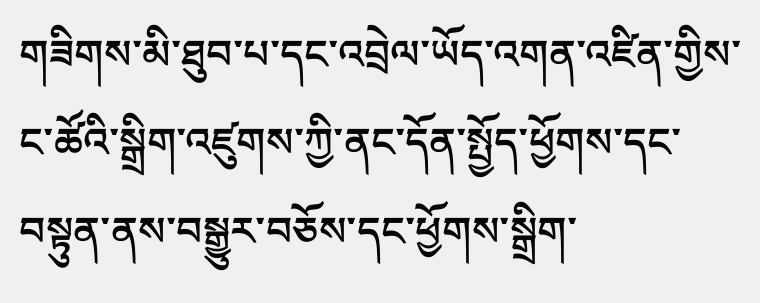གཟིགས་མི་ཐུབ་པ་དང་འབྲེལ་ཡོད་འགན་འཛིན་གྱིས་ང་ཚོའི་སྒྲིག་འཛུགས་ཀྱི་ནང་དོན་སྤྱོད་ཕྱོགས་དང་བསྟུན་ནས་བསྒྱུར་བཅོས་དང་ཕྱོགས་སྒྲིག་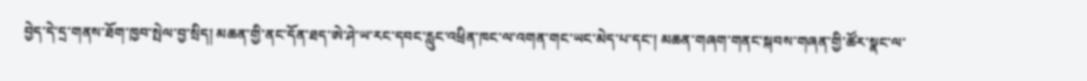བྱེད་དེ་དྲ་གནས་ཐོག་ཁྱབ་སྤེལ་བྱ་སྲིད། མཆན་གྱི་ནང་དོན་ཐད་ཨེ་ཤེ་ཡ་རང་དབང་རླུང་འཕྲིན་ཁང་ལ་འགན་གང་ཡང་མེད་པ་དང་། མཆན་གཞག་གནང་སྐབས་གཞན་གྱི་ཚོར་སྣང་ལ་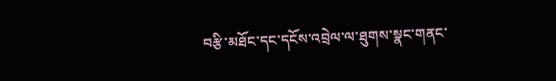བརྩི་མཐོང་དང་དངོས་འབྲེལ་ལ་ཐུགས་སྣང་གནང་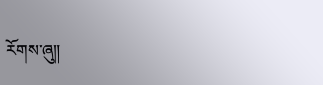རོགས་ཞུ༎